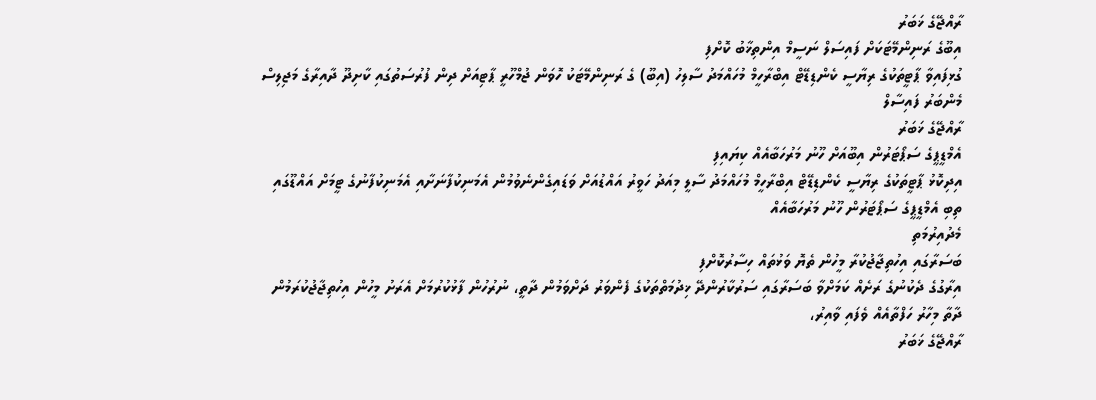ރާއްޖޭގެ ޚަބަރު
އިބޫގެ ރަނިންމޭޓަކަށް ފައިސަލް ނަސީމް އިންތިޚާބު ކޮށްފި
ގުޅިފައިވާ ޕާޓީތަކުގެ ރިޔާސީ ކެންޑިޑޭޓް އިބްރާހީމް މުހައްމަދު ސާލިހު (އިބޫ) ގެ ރަނިންމޭޓަކު ހޮވަން ޖުމްހޫރީ ޕާޓިއަށް ދިން ފުރުސަތުގައި ކާށިދޫ ދާއިރާގެ މަޖިލިސް މެންބަރު ފައިސާލް
ރާއްޖޭގެ ޚަބަރު
އެމްޑީޕީގެ ސަޕޯޓަރުން އިބޫއަށް ހޫނު މަރުހަބާއެއް ކިޔައިފި
އިދިކޮޅު ޕާޓީތަކުގެ ރިޔާސީ ކެންޑިޑޭޓް އިބްރާހީމް މުހައްމަދު ސާލީ މިއަދު ހަވީރު އައްޑުއަށް ވަޑައިގެންނެވުމުން އެމަނިކުފާނަށާއި އެމަނިކުފާނުގެ ޓީމަށް އައްޑޫގައި ތިބި އެމްޑީޕީގެ ސަޕޯޓަރުން ހޫނު މަރުހަބާއެއް
މެދުއިރުމަތި
ބަސަރާގައި އިހުތިޖާޖުކުރާ މީހުން ތެޔޮ ވަޅުތައް ހިސާރުކޮށްފި
އިރާގުގެ ދެކުނުގެ ރަށެއް ކަމަށްވާ ބަސަރާގައި ސަރުކާރުންދޭ ޚިދުމަތްތަކުގެ ފެންވަރު ދަށްވަމުން ދާތީ، ނުރުހުން ފާޅުކުރުމަށް އެރަށު މީހުން އިހުތިޖާޖުކުރަމުން ދާތާ މިހާރު ހަފްތާއެއް ވެފައި ވާއިރު،
ރާއްޖޭގެ ޚަބަރު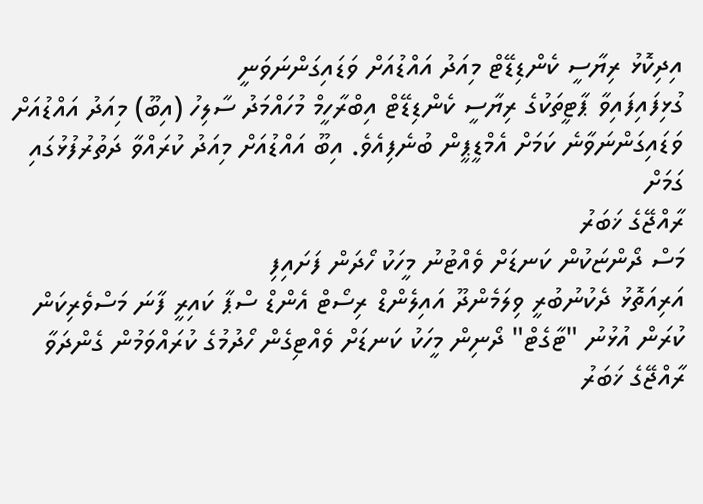އިދިކޮޅު ރިޔާސީ ކެންޑިޑޭޓް މިއަދު އައްޑުއަށް ވަޑައިގަންނަވަނީ
ގުޅިފައިފައިވާ ޕާޓީތަކުގެ ރިޔާސީ ކެންޑިޑޭޓް އިބްރާހީމް މުހައްމަދު ސާލިހު (އިބޫ) މިއަދު އައްޑުއަށް ވަޑައިގަންނަވާނެ ކަމަށް އެމްޑީޕީން ބުނެފިއެވެ. އިބޫ އައްޑުއަށް މިއަދު ކުރައްވާ ދަތުރުފުޅުގައި ގަމަށް
ރާއްޖޭގެ ޚަބަރު
މަސް ދޯންޏަކުން ކަނޑަށް ވެއްޓުނު މީހަކު ހޯދަން ފަށައިފި
އަރިއަތޮޅު ދެކުނުބުރީ ވިލަމެންދޫ އައިލެންޑް ރިސޯޓް އެންޑް ސްޕާ ކައިރީ ފާނަ މަސްވެރިކަން ކުރަން އުޅުނު "ޓާގެޓް" ދޯނިން މީހަކު ކަނޑަށް ވެއްޓިގެން ހޯދުމުގެ ކުރައްވަމުން ގެންދަވާ
ރާއްޖޭގެ ޚަބަރު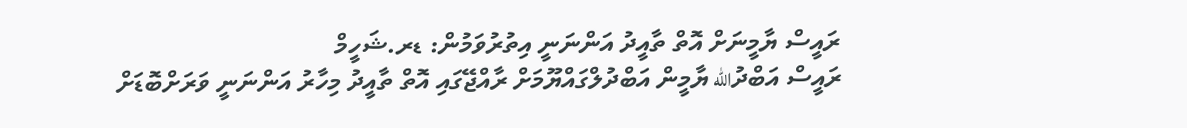ރައީސް ޔާމީނަށް އޮތް ތާއީދު އަންނަނީ އިތުރުވަމުން: ޑރ.ޝަހީމް
ރައީސް އަބްދުالله ޔާމީން އަބްދުލްގައްޔޫމަށް ރާއްޖޭގައި އޮތް ތާއީދު މިހާރު އަންނަނީ ވަރަށްބޮޑަށް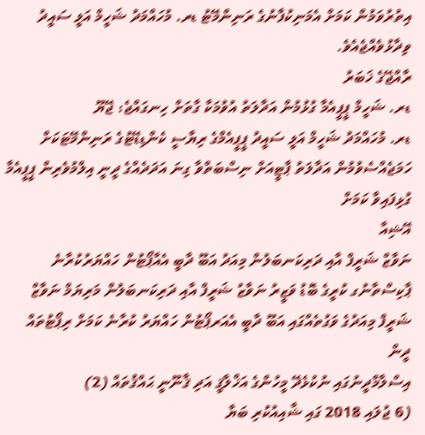އިތުރުވަމުން ކަމަށް އެމަނިކުފާނުގެ ރަނިންމޭޓު ޑރ. މުހައްމަދު ޝަހީމް އަލީ ސައީދު ވިދާޅުވެއްޖެއެވެ.
ރާއްޖޭގެ ޚަބަރު
ޑރ. ޝަހީމް ޕީޕީއެމާ ގުޅުމުން އަދާލަތު އުވުމަކާ ގާތަށް ހިނގައްޖެ: ޖޭޔޫ
ޑރ. މުހައްމަދު ޝަހީމް އަލީ ސައީދު ޕީޕީއެމްގެ ރިޔާސީ ކެންޑިޑޭޓުގެ ރަނިންމޭޓަކަށް ހަމަޖެއްސެވުމުން އަދާލަތު ޕާޓީއަށް ނިސްބަތްވާ ގިނަ އަދަދެއްގެ ދީނީ އިލްމުވެރިން ޕީޕީއެމާ ގުޅިފައިވާ ކަމަށް
އޭޝިއާ
ނަވާޒް ޝަރީފް އާއި ދަރިކަނބަލުން މިއަދު އަބޫ ދާބީ އެއާޕޯޓުން ހައްޔަރުކުރާނެ
ޕާކިސްތާނުގ ކުރީގެ ބޮޑު ވަޒީރު ނަވާޒު ޝަރީފް އާއި ދަރިކަނބަލުން މަރިޔަމް ނަވާޒް ޝަރީފް މިއަދުގެ ވަގުތެއްގައި އަބޫ ދާބީ އެއަރޕޯޓުން ހައްޔަރު ކުރާނެ ކަމަށް ރިޕޯޓުތައް
ދީން
އިސްލާމްދީނުގައި ނުކުޅެދޭ މީހުންގެ އަޚްލާޤީ އަދި ޤާނޫނީ ޙައްޤުތައް (2)
(6 ޖުލައި 2018 ގައި ޝާއިއުކުރި ބަޔާ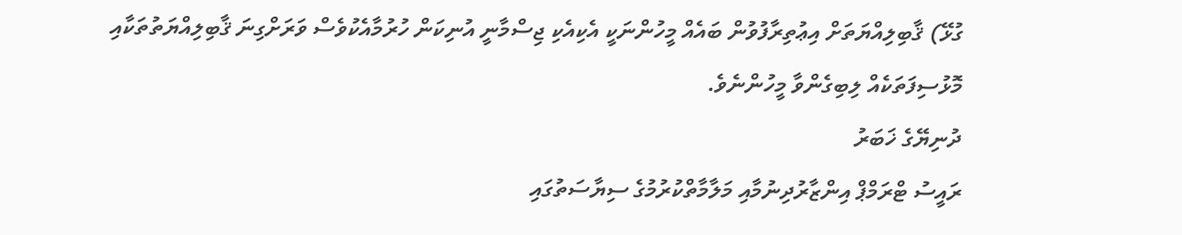ގުޅޭ) ޤާބިލިއްޔަތަށް އިޢުތިރާފުވުން ބައެއް މީހުންނަކީ އެކިއެކި ޖިސްމާނީ އުނިކަން ހުރުމާއެކުވެސް ވަރަށްގިނަ ޤާބިލިއްޔަތުތަކާއި މޮޅުސިފަތަކެއް ލިބިގެންވާ މީހުންނެވެ.
ދުނިޔޭގެ ޚަބަރު
ރައީސު ޓްރަމްޕް އިންޒާރުދިނުމާއި މަލާމާތްކުރުމުގެ ސިޔާސަތުގައި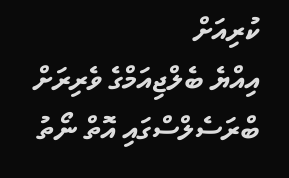ކުރިއަށް
އިއްޔެ ބެލްޖިއަމްގެ ވެރިރަށް ބްރަސެލްސްގައި އޮތް ނޯތު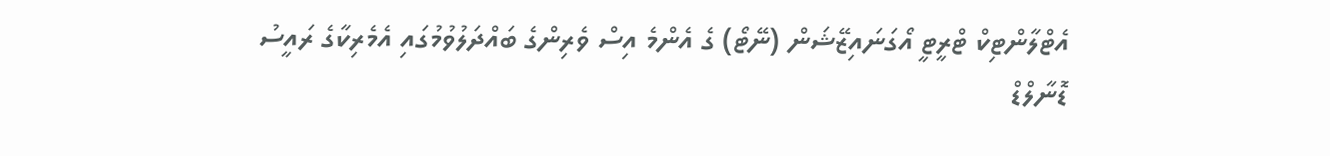އެޓްލާންޓިކް ޓްރީޓީ އޯގަނައިޒޭޝަން (ނޭޓޯ) ގެ އެންމެ އިސް ވެރިންގެ ބައްދަލުވުމުގައި އެމެރިކާގެ ރައީސު ޑޮނާލްޑް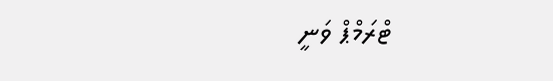ޓްރަމްޕް ވަނީ